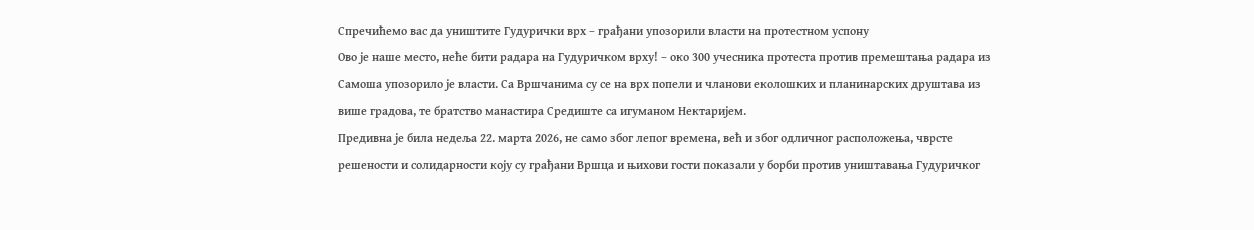Спречићемо вас да уништите Гудурички врх – грађани упозорили власти на протестном успону
Ово је наше место, неће бити радара на Гудуричком врху! – око 300 учесника протеста против премештања радара из Самоша упозорило је власти. Са Вршчанима су се на врх попели и чланови еколошких и планинарских друштава из више градова, те братство манастира Средиште са игуманом Нектаријем.
Предивна је била недеља 22. марта 2026, не само због лепог времена, већ и због одличног расположења, чврсте решености и солидарности коју су грађани Вршца и њихови гости показали у борби против уништавања Гудуричког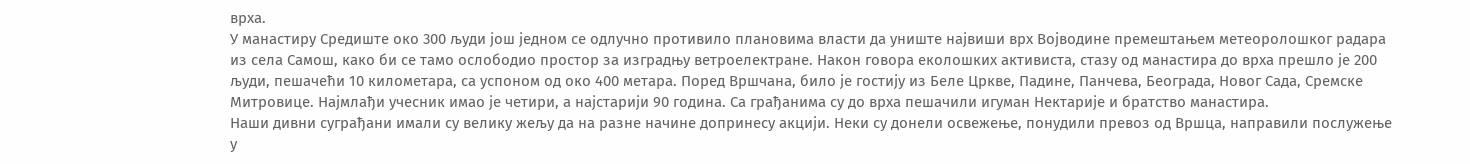врха.
У манастиру Средиште око 300 људи још једном се одлучно противило плановима власти да униште највиши врх Војводине премештањем метеоролошког радара из села Самош, како би се тамо ослободио простор за изградњу ветроелектране. Након говора еколошких активиста, стазу од манастира до врха прешло је 200 људи, пешачећи 10 километара, са успоном од око 400 метара. Поред Вршчана, било је гостију из Беле Цркве, Падине, Панчева, Београда, Новог Сада, Сремске Митровице. Најмлађи учесник имао је четири, а најстарији 90 година. Са грађанима су до врха пешачили игуман Нектарије и братство манастира.
Наши дивни суграђани имали су велику жељу да на разне начине допринесу акцији. Неки су донели освежење, понудили превоз од Вршца, направили послужење у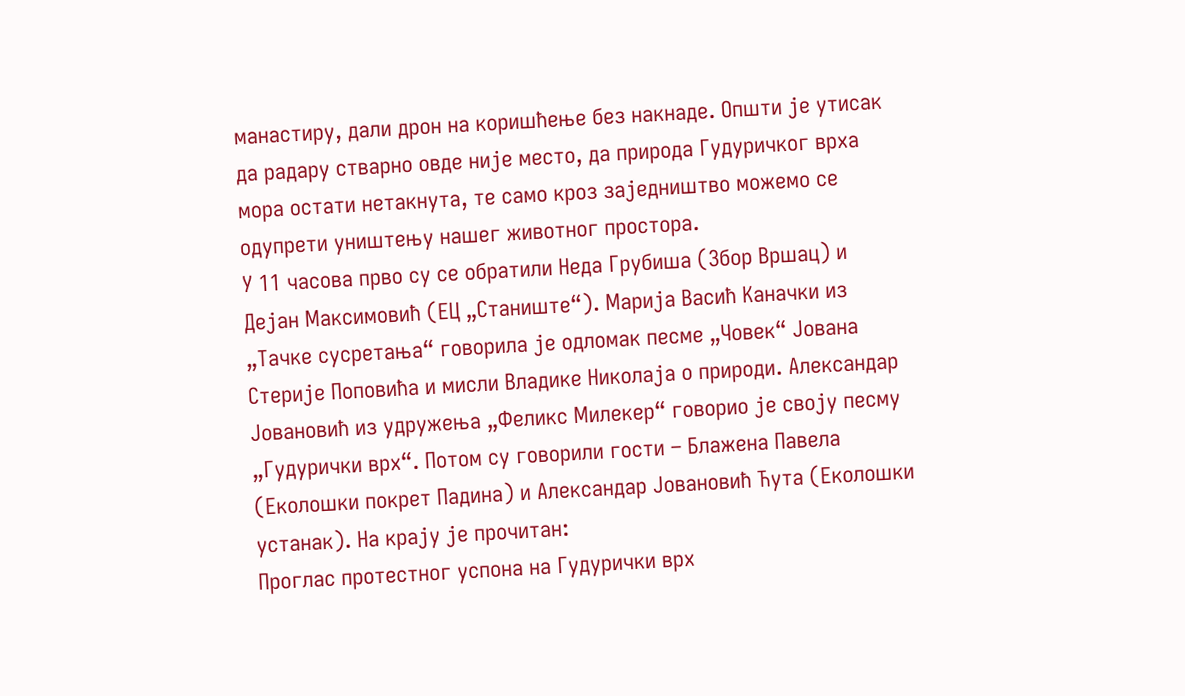манастиру, дали дрон на коришћење без накнаде. Општи је утисак да радару стварно овде није место, да природа Гудуричког врха мора остати нетакнута, те само кроз заједништво можемо се одупрети уништењу нашег животног простора.
У 11 часова прво су се обратили Неда Грубиша (Збор Вршац) и Дејан Максимовић (ЕЦ „Станиште“). Марија Васић Каначки из „Тачке сусретања“ говорила је одломак песме „Човек“ Јована Стерије Поповића и мисли Владике Николаја о природи. Александар Јовановић из удружења „Феликс Милекер“ говорио је своју песму „Гудурички врх“. Потом су говорили гости – Блажена Павела (Еколошки покрет Падина) и Александар Јовановић Ћута (Еколошки устанак). На крају је прочитан:
Проглас протестног успона на Гудурички врх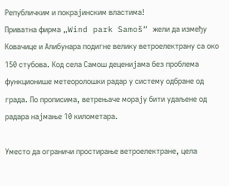Републичким и покрајинским властима!
Приватна фирма „Wind park Samoš“ жели да између Ковачице и Алибунара подигне велику ветроелектрану са око 150 стубова. Код села Самош деценијама без проблема функционише метеоролошки радар у систему одбране од града. По прописима, ветрењаче морају бити удаљене од радара најмање 10 километара.

Уместо да ограничи простирање ветроелектране, цела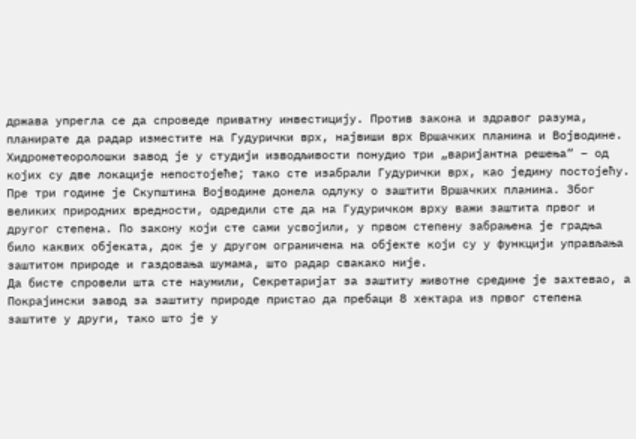држава упрегла се да спроведе приватну инвестицију. Против закона и здравог разума, планирате да радар изместите на Гудурички врх, највиши врх Вршачких планина и Војводине. Хидрометеоролошки завод је у студији изводљивости понудио три „варијантна решења“ – од којих су две локације непостојеће; тако сте изабрали Гудурички врх, као једину постојећу.
Пре три године је Скупштина Војводине донела одлуку о заштити Вршачких планина. Због великих природних вредности, одредили сте да на Гудуричком врху важи заштита првог и другог степена. По закону који сте сами усвојили, у првом степену забрањена је градња било каквих објеката, док је у другом ограничена на објекте који су у функцији управљања заштитом природе и газдовања шумама, што радар свакако није.
Да бисте спровели шта сте наумили, Секретаријат за заштиту животне средине је захтевао, а Покрајински завод за заштиту природе пристао да пребаци 8 хектара из првог степена заштите у други, тако што је у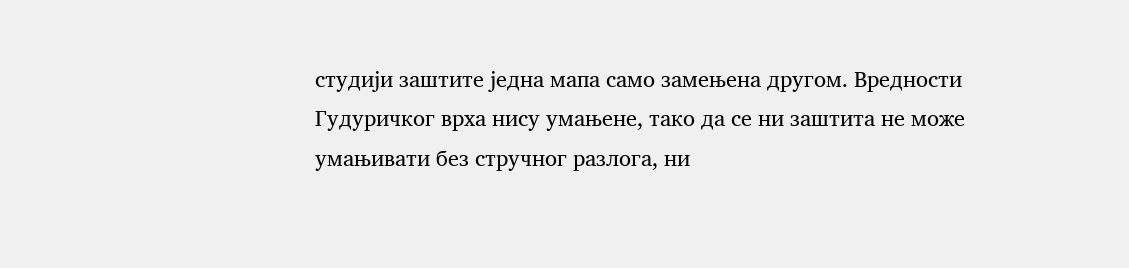студији заштите једна мапа само замењена другом. Вредности Гудуричког врха нису умањене, тако да се ни заштита не може умањивати без стручног разлога, ни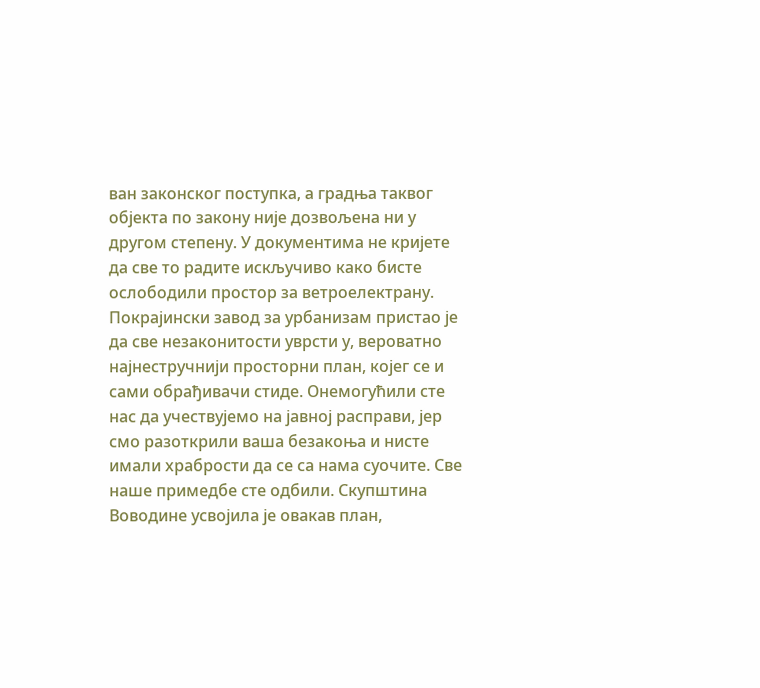ван законског поступка, а градња таквог објекта по закону није дозвољена ни у другом степену. У документима не кријете да све то радите искључиво како бисте ослободили простор за ветроелектрану.
Покрајински завод за урбанизам пристао је да све незаконитости уврсти у, вероватно најнестручнији просторни план, којег се и сами обрађивачи стиде. Онемогућили сте нас да учествујемо на јавној расправи, јер смо разоткрили ваша безакоња и нисте имали храбрости да се са нама суочите. Све наше примедбе сте одбили. Скупштина Воводине усвојила је овакав план,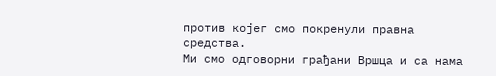против којег смо покренули правна средства.
Ми смо одговорни грађани Вршца и са нама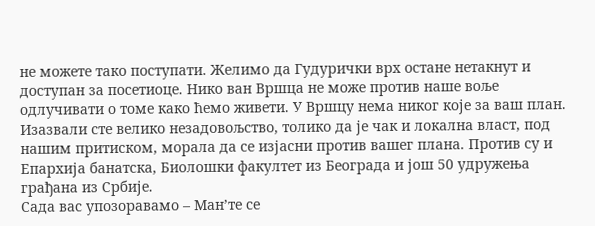не можете тако поступати. Желимо да Гудурички врх остане нетакнут и доступан за посетиоце. Нико ван Вршца не може против наше воље одлучивати о томе како ћемо живети. У Вршцу нема никог које за ваш план. Изазвали сте велико незадовољство, толико да је чак и локална власт, под нашим притиском, морала да се изјасни против вашег плана. Против су и Епархија банатска, Биолошки факултет из Београда и још 50 удружења грађана из Србије.
Сада вас упозоравамо – Ман’те се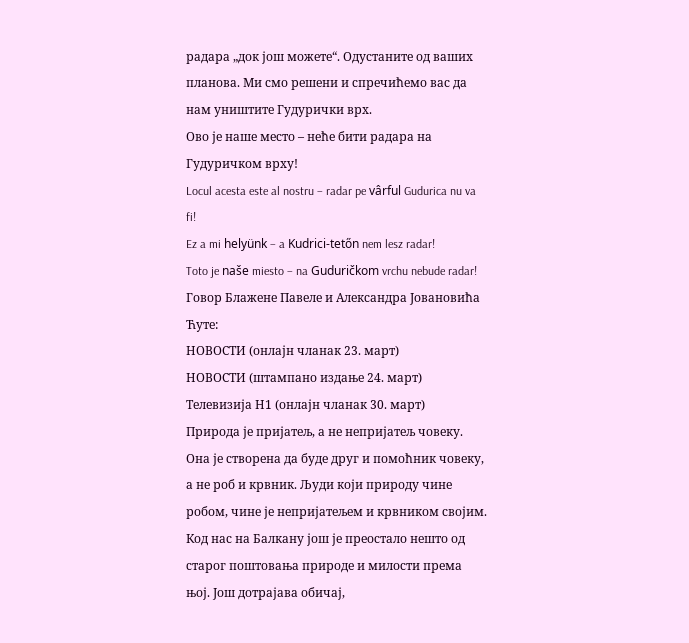радара „док још можете“. Одустаните од ваших планова. Ми смо решени и спречићемо вас да нам уништите Гудурички врх.
Ово је наше место – неће бити радара на Гудуричком врху!
Locul acesta este al nostru – radar pe vârful Gudurica nu va fi!
Ez a mi helyünk – a Kudrici-tetőn nem lesz radar!
Toto je naše miesto – na Guduričkom vrchu nebude radar!
Говор Блажене Павеле и Александра Јовановића Ћуте:
НОВОСТИ (онлајн чланак 23. март)
НОВОСТИ (штампано издање 24. март)
Телевизија Н1 (онлајн чланак 30. март)
Природа је пријатељ, а не непријатељ човеку.
Она је створена да буде друг и помоћник човеку, а не роб и крвник. Људи који природу чине робом, чине је непријатељем и крвником својим.
Код нас на Балкану још је преостало нешто од старог поштовања природе и милости према њој. Још дотрајава обичај,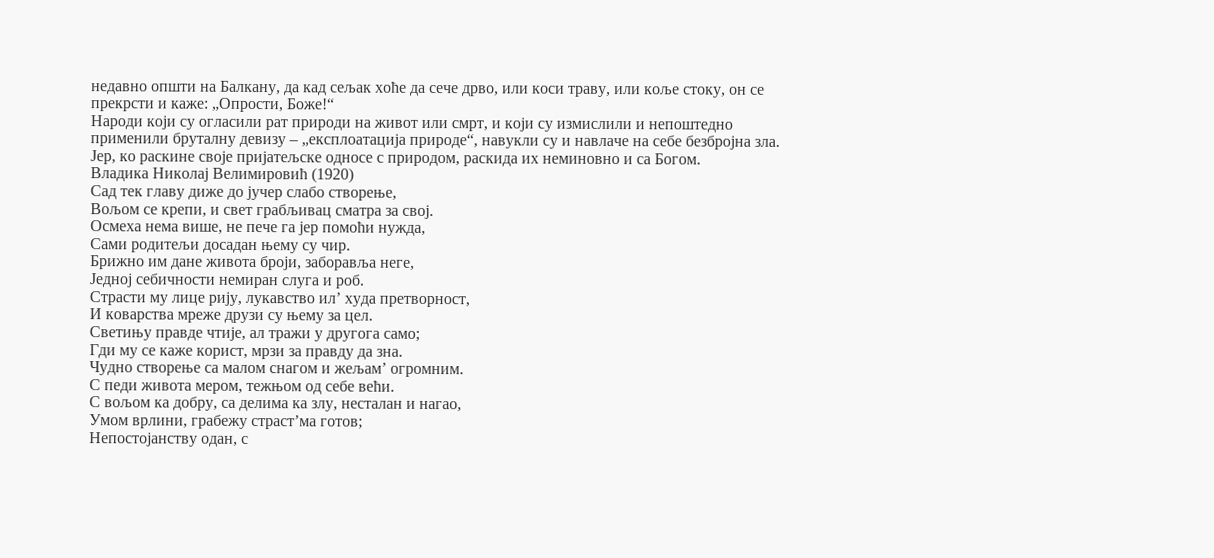недавно општи на Балкану, да кад сељак хоће да сече дрво, или коси траву, или коље стоку, он се прекрсти и каже: „Опрости, Боже!“
Народи који су огласили рат природи на живот или смрт, и који су измислили и непоштедно применили бруталну девизу – „експлоатација природе“, навукли су и навлаче на себе безбројна зла. Јер, ко раскине своје пријатељске односе с природом, раскида их неминовно и са Богом.
Владика Николај Велимировић (1920)
Сад тек главу диже до јучер слабо створење,
Вољом се крепи, и свет грабљивац сматра за свој.
Осмеха нема више, не пече га јер помоћи нужда,
Сами родитељи досадан њему су чир.
Брижно им дане живота броји, заборавља неге,
Једној себичности немиран слуга и роб.
Страсти му лице рију, лукавство ил’ худа претворност,
И коварства мреже друзи су њему за цел.
Светињу правде чтије, ал тражи у другога само;
Гди му се каже корист, мрзи за правду да зна.
Чудно створење са малом снагом и жељам’ огромним.
С педи живота мером, тежњом од себе већи.
С вољом ка добру, са делима ка злу, несталан и нагао,
Умом врлини, грабежу страст’ма готов;
Непостојанству одан, с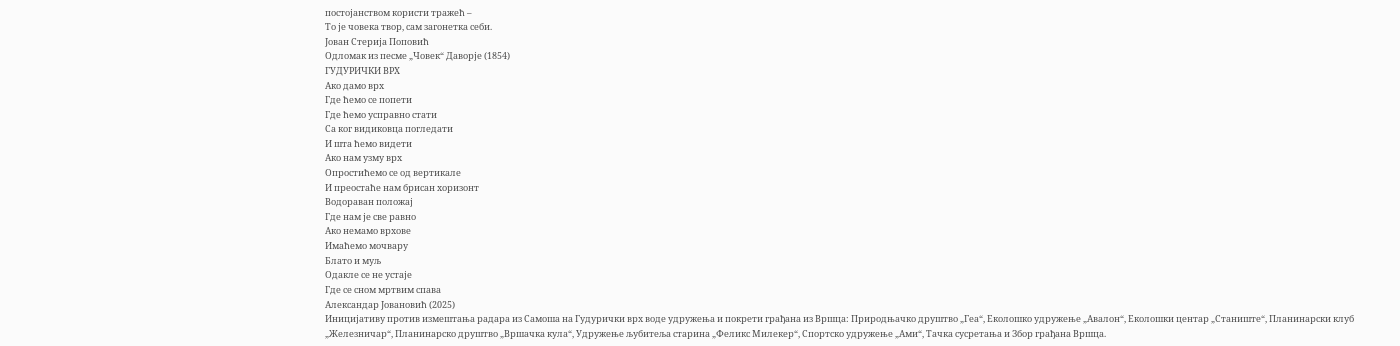постојанством користи тражећ –
То је човека твор, сам загонетка себи.
Јован Стерија Поповић
Одломак из песме „Човек“ Даворје (1854)
ГУДУРИЧКИ ВРХ
Ако дамо врх
Где ћемо се попети
Где ћемо усправно стати
Са ког видиковца погледати
И шта ћемо видети
Ако нам узму врх
Опростићемо се од вертикале
И преостаће нам брисан хоризонт
Водораван положај
Где нам је све равно
Ако немамо врхове
Имаћемо мочвару
Блато и муљ
Одакле се не устаје
Где се сном мртвим спава
Александар Јовановић (2025)
Иницијативу против измештања радара из Самоша на Гудурички врх воде удружења и покрети грађана из Вршца: Природњачко друштво „Геа“, Еколошко удружење „Авалон“, Еколошки центар „Станиште“, Планинарски клуб „Железничар“, Планинарско друштво „Вршачка кула“, Удружење љубитеља старина „Феликс Милекер“, Спортско удружење „Ами“, Тачка сусретања и Збор грађана Вршца.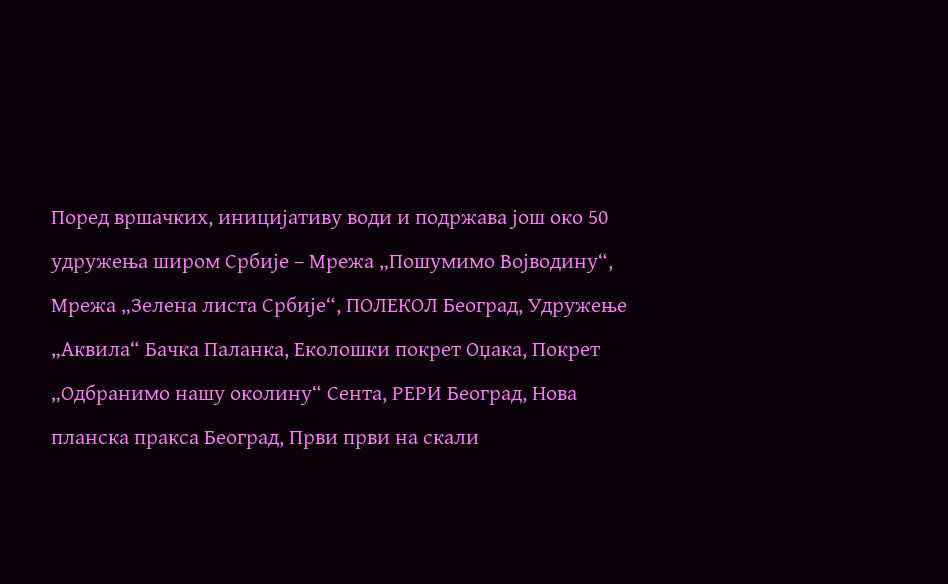Поред вршачких, иницијативу води и подржава још око 50 удружења широм Србије – Мрежа „Пошумимо Војводину“, Мрежа „Зелена листа Србије“, ПОЛЕКОЛ Београд, Удружење „Аквила“ Бачка Паланка, Еколошки покрет Оџака, Покрет „Одбранимо нашу околину“ Сента, РЕРИ Београд, Нова планска пракса Београд, Први први на скали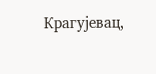Крагујевац,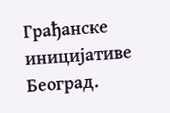Грађанске иницијативе Београд.